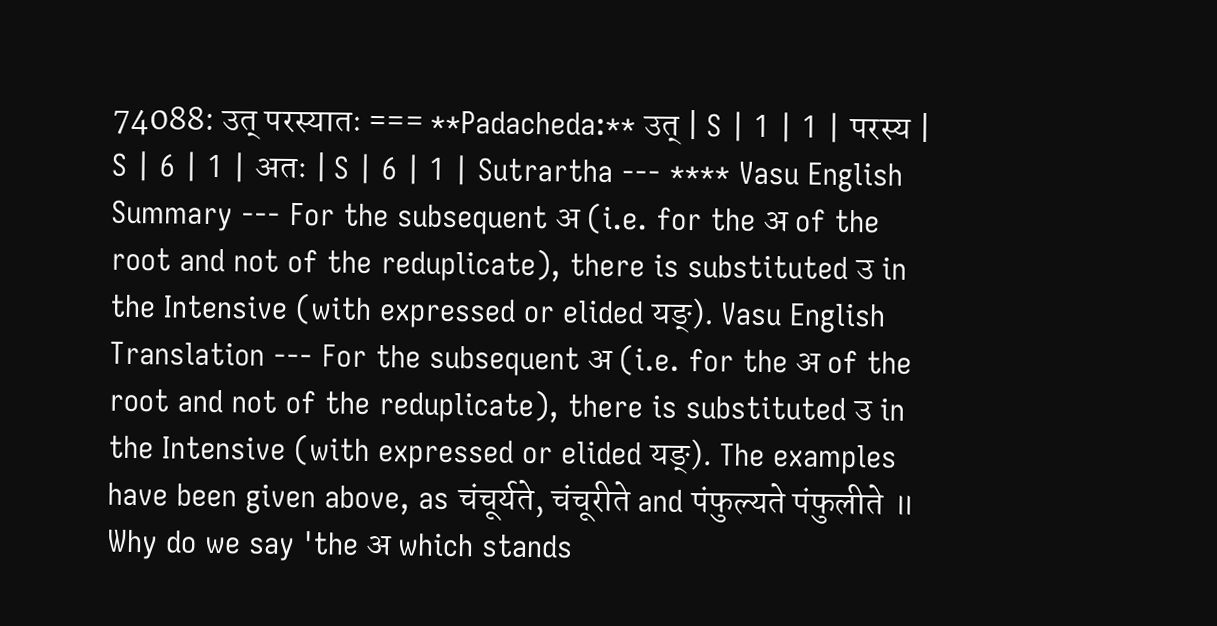74088: उत् परस्यातः === **Padacheda:** उत् | S | 1 | 1 | परस्य | S | 6 | 1 | अतः | S | 6 | 1 | Sutrartha --- **** Vasu English Summary --- For the subsequent अ (i.e. for the अ of the root and not of the reduplicate), there is substituted उ in the Intensive (with expressed or elided यङ्). Vasu English Translation --- For the subsequent अ (i.e. for the अ of the root and not of the reduplicate), there is substituted उ in the Intensive (with expressed or elided यङ्). The examples have been given above, as चंचूर्यते, चंचूरीते and पंफुल्यते पंफुलीते ॥ Why do we say 'the अ which stands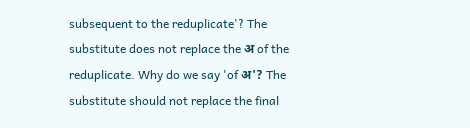subsequent to the reduplicate'? The substitute does not replace the अ of the reduplicate. Why do we say 'of अ'? The substitute should not replace the final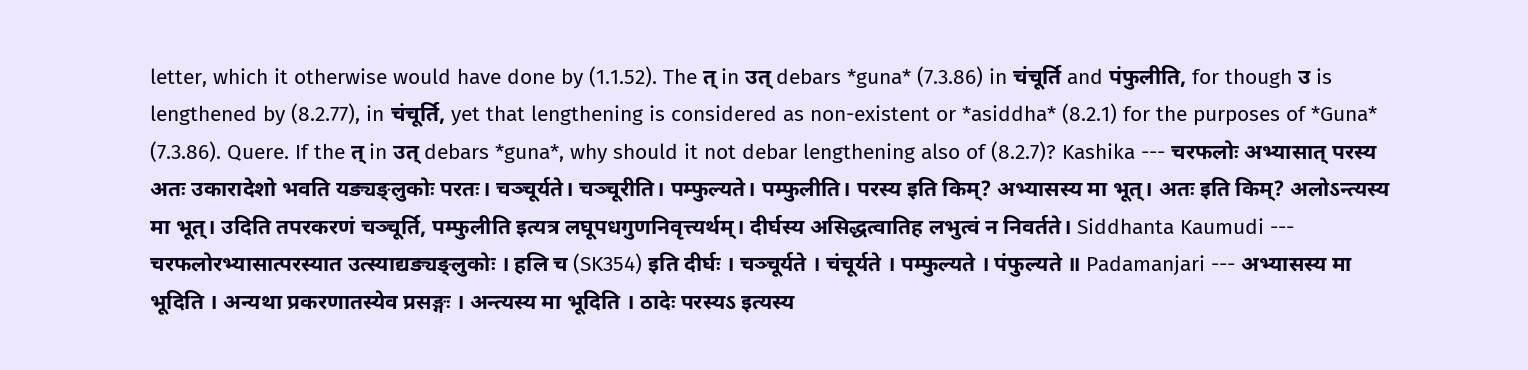letter, which it otherwise would have done by (1.1.52). The त् in उत् debars *guna* (7.3.86) in चंचूर्ति and पंफुलीति, for though उ is lengthened by (8.2.77), in चंचूर्ति, yet that lengthening is considered as non-existent or *asiddha* (8.2.1) for the purposes of *Guna* (7.3.86). Quere. If the त् in उत् debars *guna*, why should it not debar lengthening also of (8.2.7)? Kashika --- चरफलोः अभ्यासात् परस्य अतः उकारादेशो भवति यङ्यङ्लुकोः परतः। चञ्चूर्यते। चञ्चूरीति। पम्फुल्यते। पम्फुलीति। परस्य इति किम्? अभ्यासस्य मा भूत्। अतः इति किम्? अलोऽन्त्यस्य मा भूत्। उदिति तपरकरणं चञ्चूर्ति, पम्फुलीति इत्यत्र लघूपधगुणनिवृत्त्यर्थम्। दीर्घस्य असिद्धत्वातिह लभुत्वं न निवर्तते। Siddhanta Kaumudi --- चरफलोरभ्यासात्परस्यात उत्स्याद्यङ्यङ्लुकोः । हलि च (SK354) इति दीर्घः । चञ्चूर्यते । चंचूर्यते । पम्फुल्यते । पंफुल्यते ॥ Padamanjari --- अभ्यासस्य मा भूदिति । अन्यथा प्रकरणातस्येव प्रसङ्गः । अन्त्यस्य मा भूदिति । ठादेः परस्यऽ इत्यस्य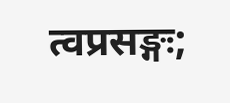त्वप्रसङ्गः;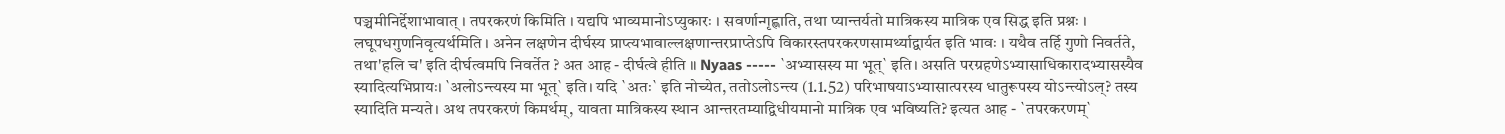पञ्चमीनिर्द्देशाभावात् । तपरकरणं किमिति । यद्यपि भाव्यमानोऽप्युकारः । सवर्णान्गृह्णाति, तथा प्यान्तर्यतो मात्रिकस्य मात्रिक एव सिद्ध इति प्रश्नः । लघूपधगुणनिवृत्यर्थमिति । अनेन लक्षणेन दीर्घस्य प्राप्त्यभावाल्लक्षणान्तरप्राप्तेऽपि विकारस्तपरकरणसामर्थ्याद्वार्यत इति भावः । यथैव तर्हि गुणो निवर्तते, तथा'हलि च' इति दीर्घत्वमपि निवर्तेत ? अत आह - दीर्घत्वे हीति ॥ Nyaas ----- `अभ्यासस्य मा भूत्` इति। असति परग्रहणेऽभ्यासाधिकारादभ्यासस्यैव स्यादित्यभिप्रायः। `अलोऽन्त्यस्य मा भूत्` इति। यदि `अतः` इति नोच्येत, ततोऽलोऽन्त्य (1.1.52) परिभाषयाऽभ्यासात्परस्य धातुरूपस्य योऽन्त्योऽल्? तस्य स्यादिति मन्यते। अथ तपरकरणं किमर्थम्, यावता मात्रिकस्य स्थान आन्तरतम्याद्विधीयमानो मात्रिक एव भविष्यति? इत्यत आह - `तपरकरणम्`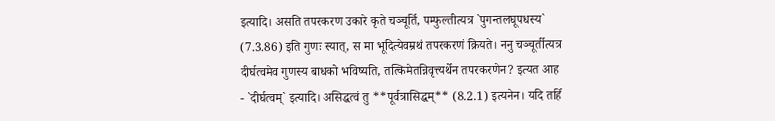इत्यादि। असति तपरकरण उकारे कृते चञ्चूर्ति, पम्फुल्तीत्यत्र `पुगन्तलघूपधस्य` (7.3.86) इति गुणः स्यात्, स मा भूदित्येवम्रथं तपरकरणं क्रियते। ननु चञ्चूर्तीत्यत्र दीर्घत्वमेव गुणस्य बाधको भविष्यति, तत्किमेतन्निवृत्त्यर्थेन तपरकरणेन? इत्यत आह - `दीर्घत्वम्` इत्यादि। असिद्धत्वं तु **पूर्वत्रासिद्धम्** (8.2.1) इत्यनेन। यदि तर्हि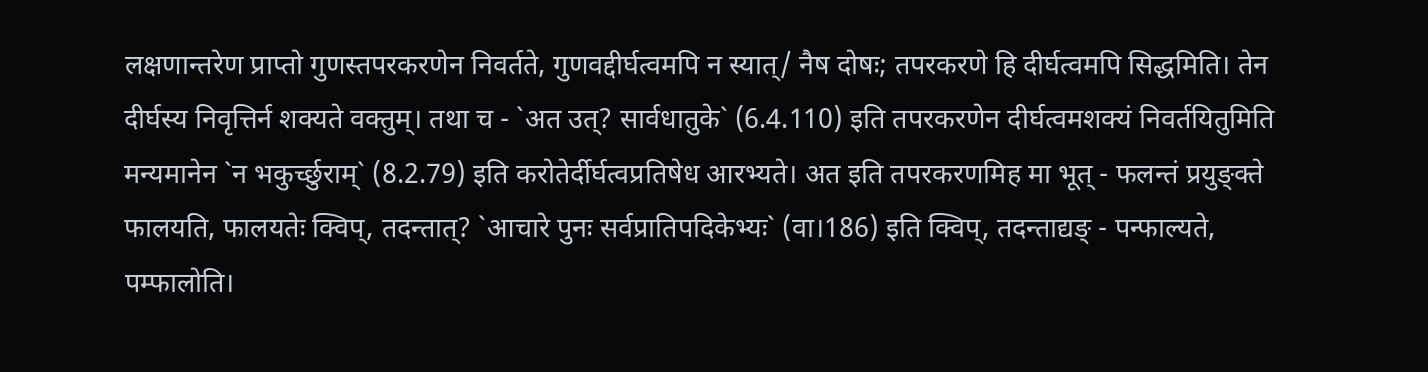लक्षणान्तरेण प्राप्तो गुणस्तपरकरणेन निवर्तते, गुणवद्दीर्घत्वमपि न स्यात्/ नैष दोषः; तपरकरणे हि दीर्घत्वमपि सिद्धमिति। तेन दीर्घस्य निवृत्तिर्न शक्यते वक्तुम्। तथा च - `अत उत्? सार्वधातुके` (6.4.110) इति तपरकरणेन दीर्घत्वमशक्यं निवर्तयितुमिति मन्यमानेन `न भकुर्च्छुराम्` (8.2.79) इति करोतेर्दीर्घत्वप्रतिषेध आरभ्यते। अत इति तपरकरणमिह मा भूत् - फलन्तं प्रयुङ्क्ते फालयति, फालयतेः क्विप्, तदन्तात्? `आचारे पुनः सर्वप्रातिपदिकेभ्यः` (वा।186) इति क्विप्, तदन्ताद्यङ् - पन्फाल्यते, पम्फालोति।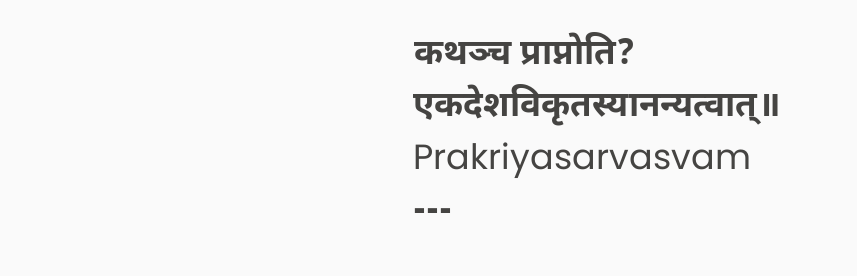कथञ्च प्राप्नोति? एकदेशविकृतस्यानन्यत्वात्॥ Prakriyasarvasvam ---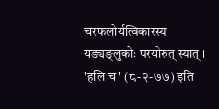चरफलोर्यत्विकारस्य यङ्यङ्लुकोः परयोरुत् स्यात् । 'हलि च' (८-२-७७) इति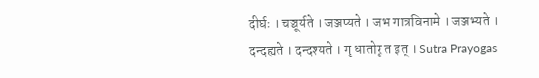दीर्घः । चञ्चूर्यते । जञ्जप्यते । जभ गात्रविनामे । जञ्जभ्यते । दन्दह्यते । दन्दश्यते । गृ धातोरृ त इत् । Sutra Prayogas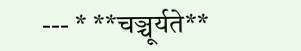--- * **चञ्चूर्यते**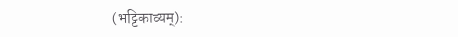(भट्टिकाव्यम्):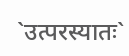`उत्परस्यातः`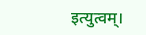इत्युत्वम्।